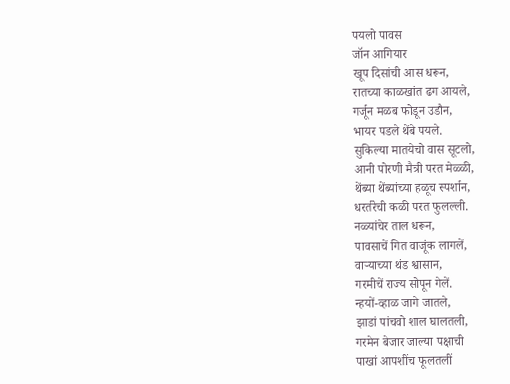पयलो पावस
जॉन आगियार
खूप दिसांची आस धरून,
रातच्या काळखांत ढग आयले,
गर्जून मळब फोडून उडौन,
भायर पडले थेंबे पयले.
सुकिल्या मातयेचो वास सूटलो,
आनी पोरणी मैत्री परत मेळ्ळी,
थेंब्या थेंब्यांच्या हळूच स्पर्शान,
धरर्तरेची कळी परत फुलल्ली.
नळ्यांचेर ताल धरून,
पावसाचें गित वाजूंक लागलें,
वाऱ्याच्या थंड श्वासान,
गरमीचें राज्य सोपून गेलें.
न्हयों-व्हाळ जागे जातले,
झाडां पांचवो शाल घालतली,
गरमेन बेजार जाल्या पक्षाची
पाखां आपशींच फूलतलीं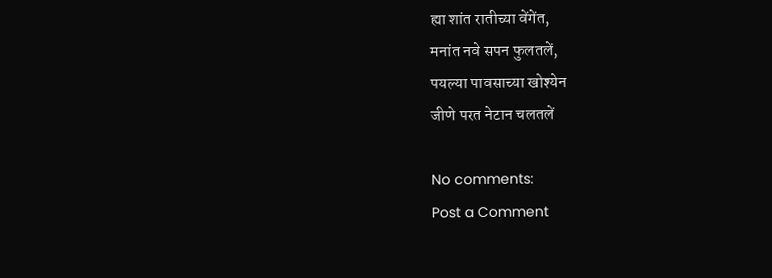ह्या शांत रातीच्या वेंगेंत,
मनांत नवे सपन फुलतलें,
पयल्या पावसाच्या खोश्येन
जीणे परत नेटान चलतलें

No comments:
Post a Comment